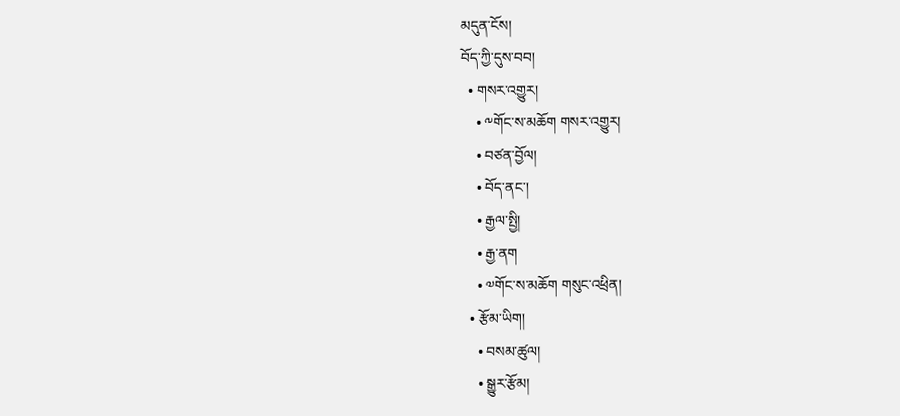མདུན་ངོས།
བོད་ཀྱི་དུས་བབ།
  • གསར་འགྱུར།
    • ༸གོང་ས་མཆོག གསར་འགྱུར།
    • བཙན་བྱོལ།
    • བོད་ནང་།
    • རྒྱལ་སྤྱི།
    • རྒྱ་ནག
    • ༧གོང་ས་མཆོག གསུང་འཕྲིན།
  • རྩོམ་ཡིག།
    • བསམ་ཚུལ།
    • སྒྱུར་རྩོམ།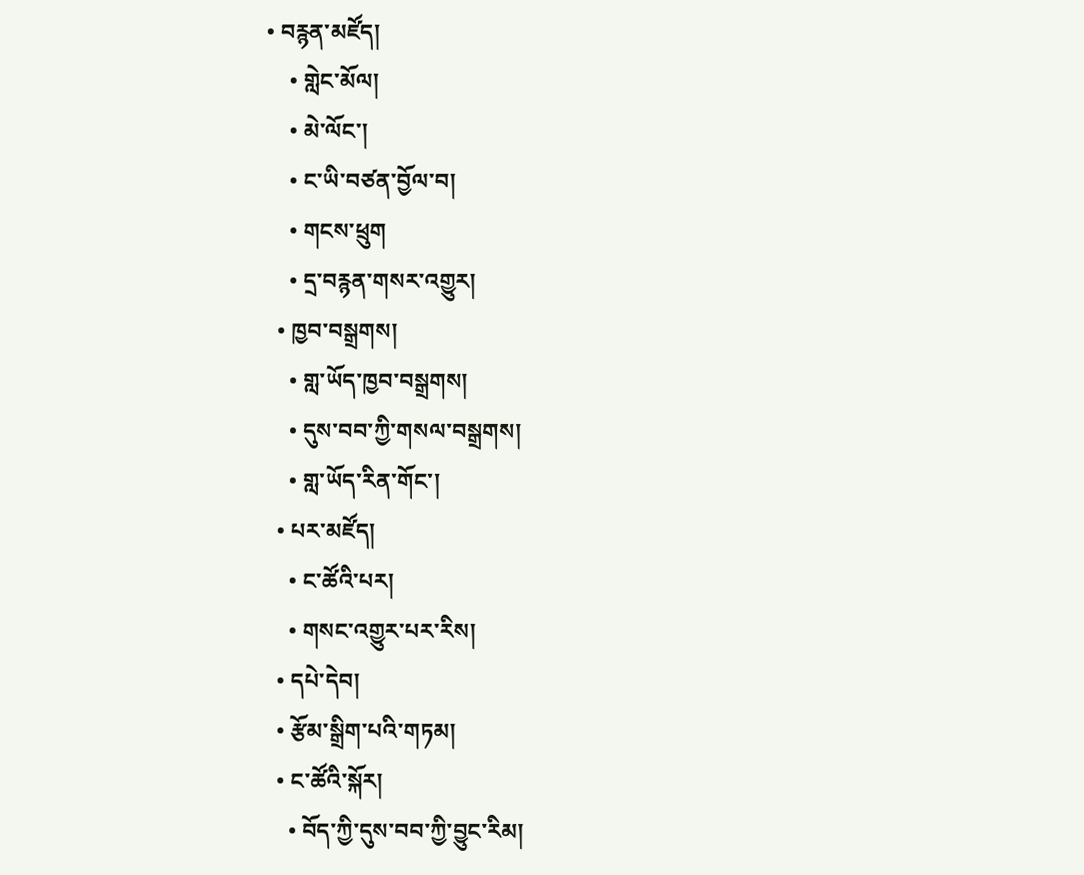• བརྙན་མཛོད།
    • གླེང་མོལ།
    • མེ་ལོང་།
    • ང་ཡི་བཙན་བྱོལ་བ།
    • གངས་ཕྲུག
    • དྲ་བརྙན་གསར་འགྱུར།
  • ཁྱབ་བསྒྲགས།
    • གླ་ཡོད་ཁྱབ་བསྒྲགས།
    • དུས་བབ་ཀྱི་གསལ་བསྒྲགས།
    • གླ་ཡོད་རིན་གོང་།
  • པར་མཛོད།
    • ང་ཚོའི་པར།
    • གསང་འགྱུར་པར་རིས།
  • དཔེ་དེབ།
  • རྩོམ་སྒྲིག་པའི་གཏམ།
  • ང་ཚོའི་སྐོར།
    • བོད་ཀྱི་དུས་བབ་ཀྱི་བྱུང་རིམ།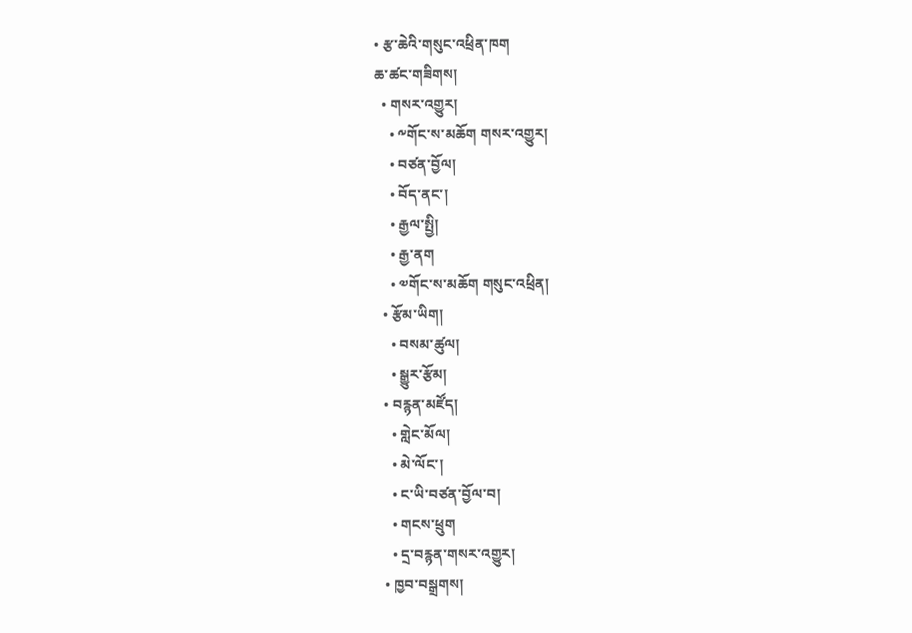• རྩ་ཆེའི་གསུང་འཕྲིན་ཁག
ཆ་ཚང་གཟིགས།
  • གསར་འགྱུར།
    • ༸གོང་ས་མཆོག གསར་འགྱུར།
    • བཙན་བྱོལ།
    • བོད་ནང་།
    • རྒྱལ་སྤྱི།
    • རྒྱ་ནག
    • ༧གོང་ས་མཆོག གསུང་འཕྲིན།
  • རྩོམ་ཡིག།
    • བསམ་ཚུལ།
    • སྒྱུར་རྩོམ།
  • བརྙན་མཛོད།
    • གླེང་མོལ།
    • མེ་ལོང་།
    • ང་ཡི་བཙན་བྱོལ་བ།
    • གངས་ཕྲུག
    • དྲ་བརྙན་གསར་འགྱུར།
  • ཁྱབ་བསྒྲགས།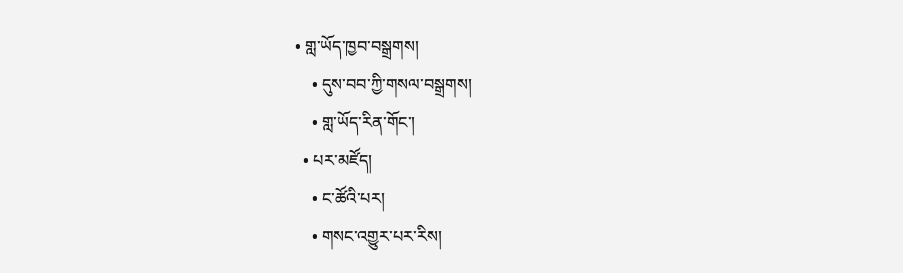• གླ་ཡོད་ཁྱབ་བསྒྲགས།
    • དུས་བབ་ཀྱི་གསལ་བསྒྲགས།
    • གླ་ཡོད་རིན་གོང་།
  • པར་མཛོད།
    • ང་ཚོའི་པར།
    • གསང་འགྱུར་པར་རིས།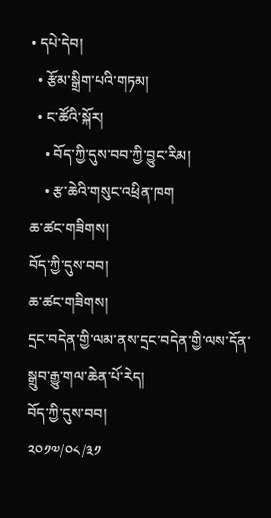• དཔེ་དེབ།
  • རྩོམ་སྒྲིག་པའི་གཏམ།
  • ང་ཚོའི་སྐོར།
    • བོད་ཀྱི་དུས་བབ་ཀྱི་བྱུང་རིམ།
    • རྩ་ཆེའི་གསུང་འཕྲིན་ཁག
ཆ་ཚང་གཟིགས།
བོད་ཀྱི་དུས་བབ།
ཆ་ཚང་གཟིགས།
དྲང་བདེན་གྱི་ལམ་ནས་དྲང་བདེན་གྱི་ལས་དོན་སྒྲུབ་རྒྱུ་གལ་ཆེན་པོ་རེད།
བོད་ཀྱི་དུས་བབ།
༢༠༡༧/༠༨/༣༡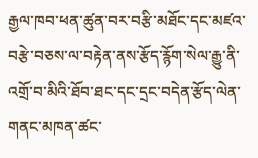རྒྱལ་ཁབ་ཕན་ཚུན་བར་བརྩི་མཐོང་དང་མཛའ་བརྩེ་བཅས་ལ་བརྟེན་ནས་རྩོད་རྙོག་སེལ་རྒྱུ་ནི་འགྲོ་བ་མིའི་ཐོབ་ཐང་དང་དྲང་བདེན་རྩོད་ལེན་གནང་མཁན་ཚང་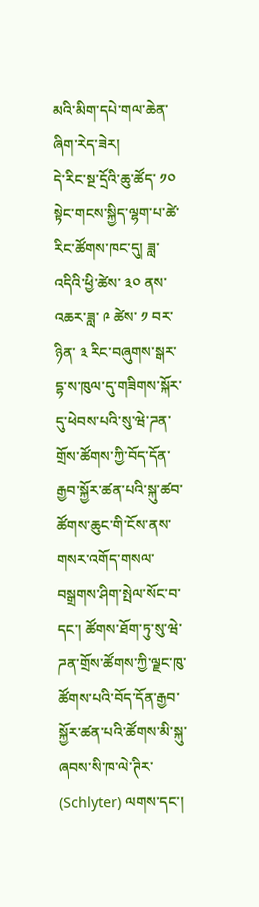མའི་མིག་དཔེ་གལ་ཆེན་ཞིག་རེད་ཟེར།
དེ་རིང་སྔ་དྲོའི་ཆུ་ཚོད་ ༡༠ སྟེང་གངས་སྐྱིད་ལྷག་པ་ཚེ་རིང་ཚོགས་ཁང་དུ། ཟླ་འདིའི་ཕྱི་ཚེས་ ༣༠ ནས་འཆར་ཟླ་ ༩ ཚེས་ ༡ བར་ཉིན་ ༣ རིང་བཞུགས་སྒར་དྷ་ས་ཁུལ་དུ་གཟིགས་སྐོར་དུ་ཕེབས་པའི་སུ་ཝེ་ཌན་གྲོས་ཚོགས་ཀྱི་བོད་དོན་རྒྱབ་སྐྱོར་ཚན་པའི་སྐུ་ཚབ་ཚོགས་ཆུང་གི་ངོས་ནས་གསར་འགོད་གསལ་བསྒྲགས་ཤིག་སྤེལ་སོང་བ་དང་། ཚོགས་ཐོག་ཏུ་སུ་ཝེ་ཌན་གྲོས་ཚོགས་ཀྱི་ལྗང་ཁུ་ཚོགས་པའི་བོད་དོན་རྒྱབ་སྐྱོར་ཚན་པའི་ཚོགས་མི་སྐུ་ཞབས་སི་ཁ་ལེ་ཊིར་ (Schlyter) ལགས་དང་།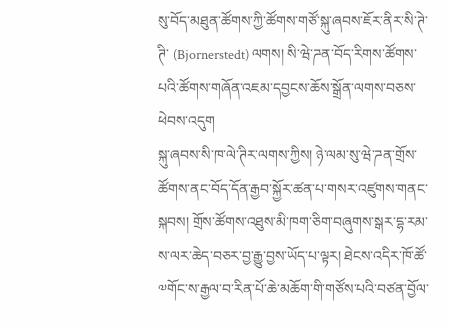སུ་བོད་མཐུན་ཚོགས་ཀྱི་ཚོགས་གཙོ་སྐུ་ཞབས་ཇོར་ནིར་སི་ཊེ་ཊི་ (Bjornerstedt) ལགས། སི་ཝེ་ཌན་བོད་རིགས་ཚོགས་པའི་ཚོགས་གཞོན་འཇམ་དབྱངས་ཆོས་སྒྲོན་ལགས་བཅས་ཕེབས་འདུག
སྐུ་ཞབས་སི་ཁ་ལེ་ཊིར་ལགས་ཀྱིས། ཉེ་ལམ་སུ་ཝེ་ཌན་གྲོས་ཚོགས་ནང་བོད་དོན་རྒྱབ་སྐྱོར་ཚན་པ་གསར་འཛུགས་གནང་སྐབས། གྲོས་ཚོགས་འཐུས་མི་ཁག་ཅིག་བཞུགས་སྒར་དྷ་རམ་ས་ལར་ཆེད་བཅར་བྱ་རྒྱུ་བྱས་ཡོད་པ་ལྟར། ཐེངས་འདིར་ཁོ་ཚོ་༧གོང་ས་རྒྱལ་བ་རིན་པོ་ཆེ་མཆོག་གི་གཙོས་པའི་བཙན་བྱོལ་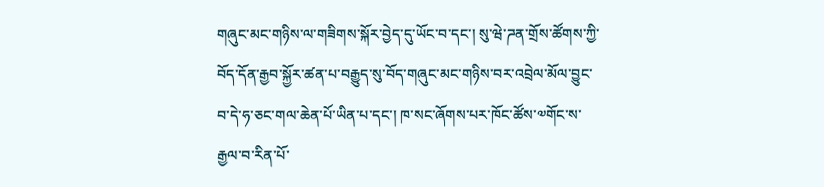གཞུང་མང་གཉིས་ལ་གཟིགས་སྐོར་བྱེད་དུ་ཡོང་བ་དང་། སུ་ཝེ་ཌན་གྲོས་ཚོགས་ཀྱི་བོད་དོན་རྒྱབ་སྐྱོར་ཚན་པ་བརྒྱུད་སུ་བོད་གཞུང་མང་གཉིས་བར་འབྲེལ་མོལ་བྱུང་བ་དེ་ཧ་ཅང་གལ་ཆེན་པོ་ཡིན་པ་དང་། ཁ་སང་ཞོགས་པར་ཁོང་ཚོས་༧གོང་ས་རྒྱལ་བ་རིན་པོ་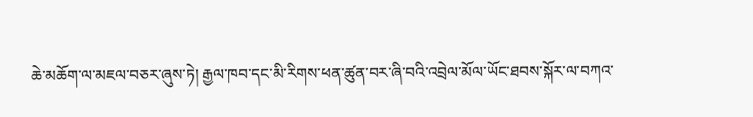ཆེ་མཆོག་ལ་མཇལ་བཅར་ཞུས་ཏེ། རྒྱལ་ཁབ་དང་མི་རིགས་ཕན་ཚུན་བར་ཞི་བའི་འབྲེལ་མོལ་ཡོང་ཐབས་སྐོར་ལ་བཀའ་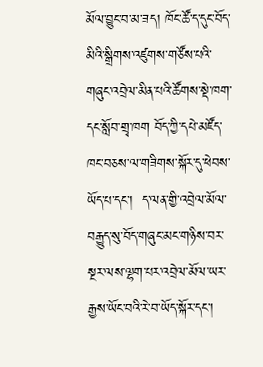མོལ་བྱུང་བ་མ་ཟད། ཁོང་ཚོ་ད་དུང་བོད་མིའི་སྒྲིགས་འཛུགས་གཙོས་པའི་གཞུང་འབྲེལ་མིན་པའི་ཚོགས་སྡེ་ཁག་དང་སློབ་གྲྭ་ཁག བོད་ཀྱི་དཔེ་མཛོད་ཁང་བཅས་ལ་གཟིགས་སྐོར་དུ་ཕེབས་ཡོད་པ་དང་།  ད་ལན་གྱི་འབྲེལ་མོལ་བརྒྱུད་སུ་བོད་གཞུང་མང་གཉིས་བར་སྔར་ལས་ལྷག་པར་འབྲེལ་མོལ་ཡར་རྒྱས་ཡོང་བའི་རེ་བ་ཡོད་སྐོར་དང་།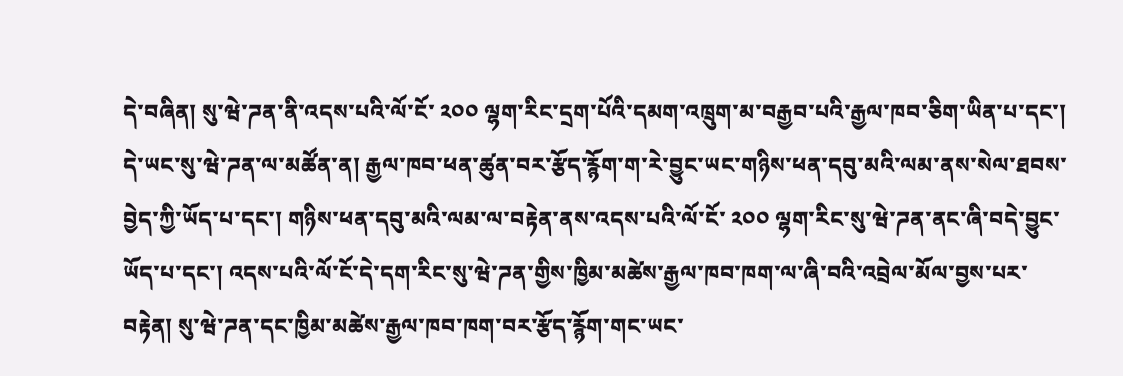དེ་བཞིན། སུ་ཝེ་ཌན་ནི་འདས་པའི་ལོ་ངོ་ ༢༠༠ ལྷག་རིང་དྲག་པོའི་དམག་འཁྲུག་མ་བརྒྱབ་པའི་རྒྱལ་ཁབ་ཅིག་ཡིན་པ་དང་། དེ་ཡང་སུ་ཝེ་ཌན་ལ་མཚོན་ན། རྒྱལ་ཁབ་ཕན་ཚུན་བར་རྩོད་རྙོག་ག་རེ་བྱུང་ཡང་གཉིས་ཕན་དབུ་མའི་ལམ་ནས་སེལ་ཐབས་བྱེད་ཀྱི་ཡོད་པ་དང་། གཉིས་ཕན་དབུ་མའི་ལམ་ལ་བརྟེན་ནས་འདས་པའི་ལོ་ངོ་ ༢༠༠ ལྷག་རིང་སུ་ཝེ་ཌན་ནང་ཞི་བདེ་བྱུང་ཡོད་པ་དང་། འདས་པའི་ལོ་ངོ་དེ་དག་རིང་སུ་ཝེ་ཌན་གྱིས་ཁྱིམ་མཚེས་རྒྱལ་ཁབ་ཁག་ལ་ཞི་བའི་འབྲེལ་མོལ་བྱས་པར་བརྟེན། སུ་ཝེ་ཌན་དང་ཁྱིམ་མཚེས་རྒྱལ་ཁབ་ཁག་བར་རྩོད་རྙོག་གང་ཡང་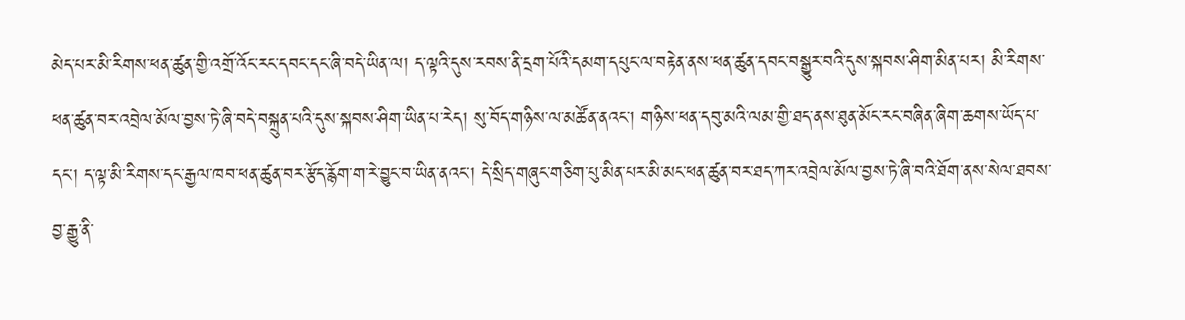མེད་པར་མི་རིགས་ཕན་ཚུན་གྱི་འགྲོ་འོང་རང་དབང་དང་ཞི་བདེ་ཡིན་ལ། ད་ལྟའི་དུས་རབས་ནི་དྲག་པོའི་དམག་དཔུང་ལ་བརྟེན་ནས་ཕན་ཚུན་དབང་བསྒྱུར་བའི་དུས་སྐབས་ཤིག་མིན་པར། མི་རིགས་ཕན་ཚུན་བར་འབྲེལ་མོལ་བྱས་ཏེ་ཞི་བདེ་བསྐྲུན་པའི་དུས་སྐབས་ཤིག་ཡིན་པ་རེད། སུ་བོད་གཉིས་ལ་མཚོན་ནའང་། གཉིས་ཕན་དབུ་མའི་ལམ་གྱི་ཐད་ནས་ཐུན་མོང་རང་བཞིན་ཞིག་ཆགས་ཡོད་པ་དང་། ད་ལྟ་མི་རིགས་དང་རྒྱལ་ཁབ་ཕན་ཚུན་བར་རྩོད་རྙོག་ག་རེ་བྱུང་བ་ཡིན་ནའང་། དེ་སྲིད་གཞུང་གཅིག་པུ་མིན་པར་མི་མང་ཕན་ཚུན་བར་ཐད་ཀར་འབྲེལ་མོལ་བྱས་ཏེ་ཞི་བའི་ཐོག་ནས་སེལ་ཐབས་བྱ་རྒྱུ་ནི་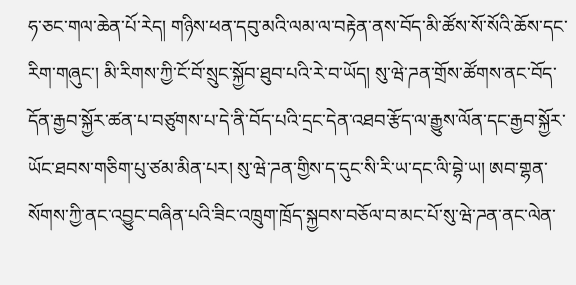ཧ་ཅང་གལ་ཆེན་པོ་རེད། གཉིས་ཕན་དབུ་མའི་ལམ་ལ་བརྟེན་ནས་བོད་མི་ཚོས་སོ་སོའི་ཆོས་དང་རིག་གཞུང་། མི་རིགས་ཀྱི་ངོ་བོ་སྲུང་སྐྱོབ་ཐུབ་པའི་རེ་བ་ཡོད། སུ་ཝེ་ཌན་གྲོས་ཚོགས་ནང་བོད་དོན་རྒྱབ་སྐྱོར་ཚན་པ་བཙུགས་པ་དེ་ནི་བོད་པའི་དྲང་དེན་འཐབ་རྩོད་ལ་རྒྱུས་ལོན་དང་རྒྱབ་སྐྱོར་ཡོང་ཐབས་གཅིག་པུ་ཙམ་མིན་པར། སུ་ཝེ་ཌན་གྱིས་ད་དུང་སི་རི་ཡ་དང་ལི་བྷེ་ཡ། ཨབ་གྷན་སོགས་ཀྱི་ནང་འབྱུང་བཞིན་པའི་ཟིང་འཁྲུག་ཁྲོད་སྐྱབས་བཅོལ་བ་མང་པོ་སུ་ཝེ་ཌན་ནང་ལེན་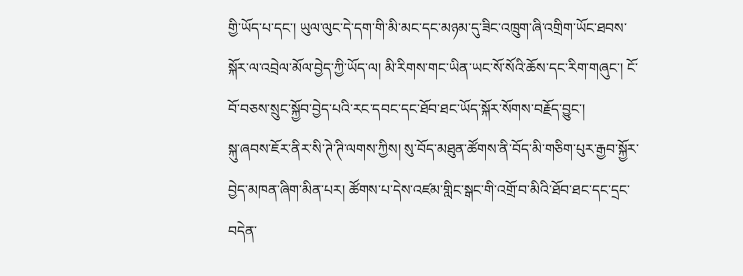གྱི་ཡོད་པ་དང་། ཡུལ་ལུང་དེ་དག་གི་མི་མང་དང་མཉམ་དུ་ཟིང་འཁྲུག་ཞི་འགྲིག་ཡོང་ཐབས་སྐོར་ལ་འབྲེལ་མོལ་བྱེད་ཀྱི་ཡོད་ལ། མི་རིགས་གང་ཡིན་ཡང་སོ་སོའི་ཆོས་དང་རིག་གཞུང་། ངོ་བོ་བཅས་སྲུང་སྐྱོབ་བྱེད་པའི་རང་དབང་དང་ཐོབ་ཐང་ཡོད་སྐོར་སོགས་བརྗོད་བྱུང་།
སྐུ་ཞབས་ཇོར་ནིར་སི་ཊེ་ཊི་ལགས་ཀྱིས། སུ་བོད་མཐུན་ཚོགས་ནི་བོད་མི་གཅིག་པུར་རྒྱབ་སྐྱོར་བྱེད་མཁན་ཞིག་མིན་པར། ཚོགས་པ་དེས་འཛམ་གླིང་སྒང་གི་འགྲོ་བ་མིའི་ཐོབ་ཐང་དང་དྲང་བདེན་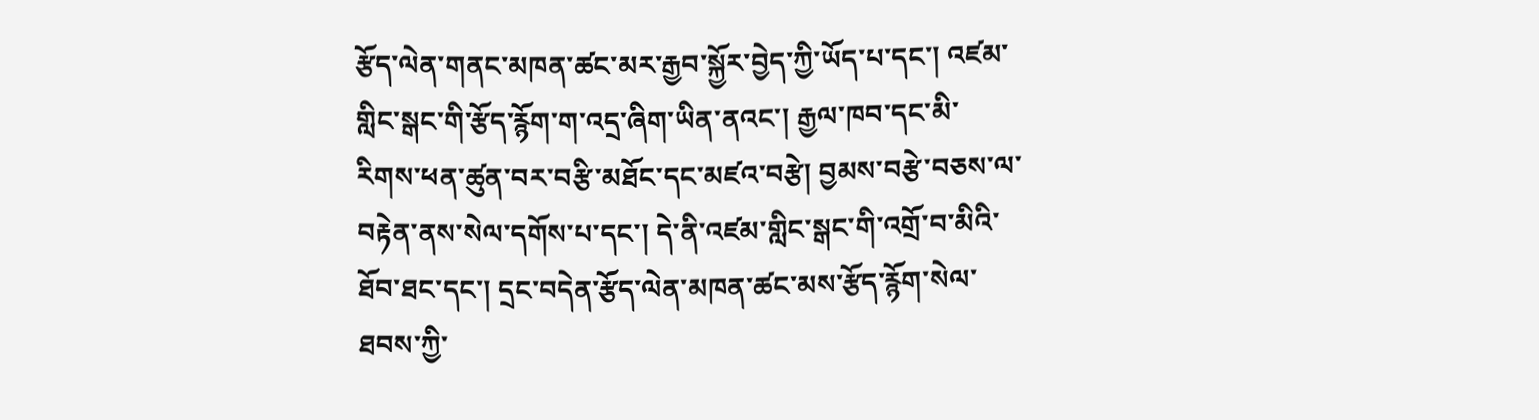རྩོད་ལེན་གནང་མཁན་ཚང་མར་རྒྱབ་སྐྱོར་བྱེད་ཀྱི་ཡོད་པ་དང་། འཛམ་གླིང་སྒང་གི་རྩོད་རྙོག་ག་འདྲ་ཞིག་ཡིན་ནའང་། རྒྱལ་ཁབ་དང་མི་རིགས་ཕན་ཚུན་བར་བརྩི་མཐོང་དང་མཛའ་བརྩེ། བྱམས་བརྩེ་བཅས་ལ་བརྟེན་ནས་སེལ་དགོས་པ་དང་། དེ་ནི་འཛམ་གླིང་སྒང་གི་འགྲོ་བ་མིའི་ཐོབ་ཐང་དང་། དྲང་བདེན་རྩོད་ལེན་མཁན་ཚང་མས་རྩོད་རྙོག་སེལ་ཐབས་ཀྱི་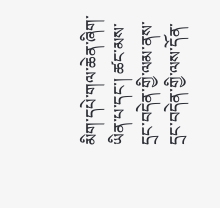མིག་དཔེ་གལ་ཆེན་ཞིག་ཡིན་པ་དང་། ཚང་མས་དྲང་བདེན་གྱི་ལམ་ནས་དྲང་བདེན་གྱི་ལས་དོན་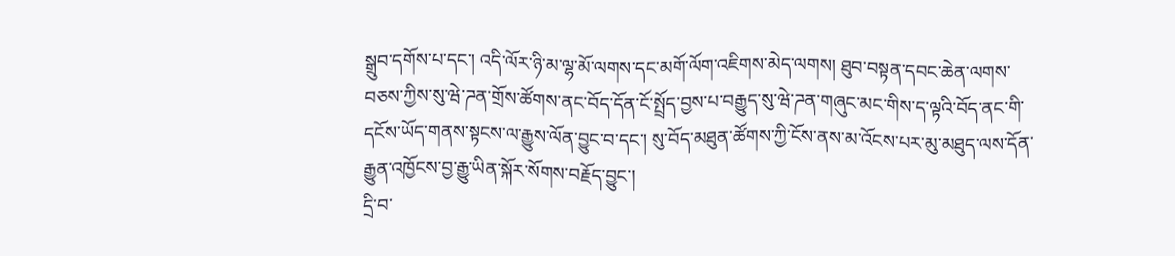སྒྲུབ་དགོས་པ་དང་། འདི་ལོར་ཉི་མ་ལྷ་མོ་ལགས་དང་མགོ་ལོག་འཇིགས་མེད་ལགས། ཐུབ་བསྟན་དབང་ཆེན་ལགས་བཅས་ཀྱིས་སུ་ཝེ་ཌན་གྲོས་ཚོགས་ནང་བོད་དོན་ངོ་སྤྲོད་བྱས་པ་བརྒྱུད་སུ་ཝེ་ཌན་གཞུང་མང་གིས་ད་ལྟའི་བོད་ནང་གི་དངོས་ཡོད་གནས་སྟངས་ལ་རྒྱུས་ལོན་བྱུང་བ་དང་། སུ་བོད་མཐུན་ཚོགས་ཀྱི་ངོས་ནས་མ་འོངས་པར་མུ་མཐུད་ལས་དོན་རྒྱུན་འཁྱོངས་བྱ་རྒྱུ་ཡིན་སྐོར་སོགས་བརྗོད་བྱུང་།
དྲི་བ་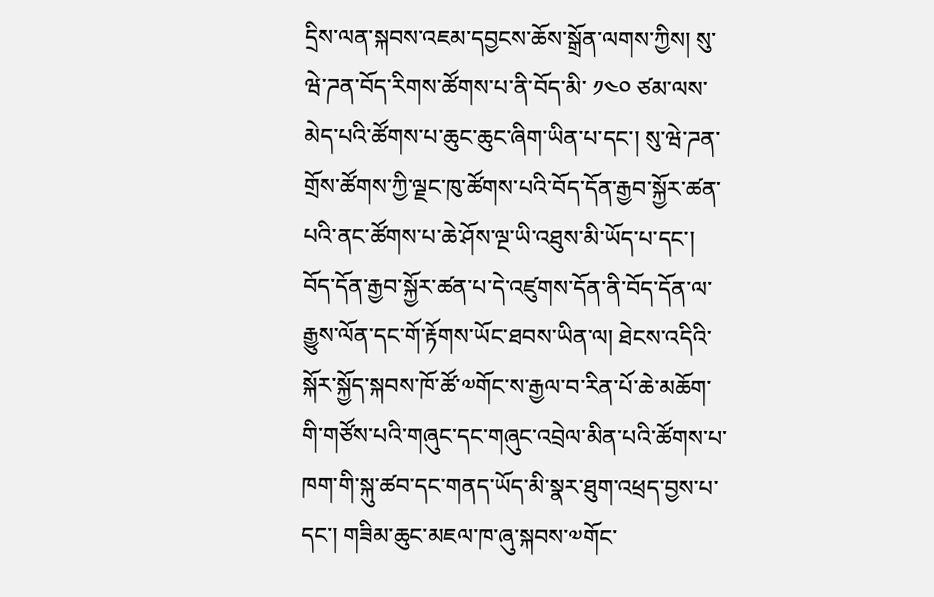དྲིས་ལན་སྐབས་འཇམ་དབྱངས་ཆོས་སྒྲོན་ལགས་ཀྱིས། སུ་ཝེ་ཌན་བོད་རིགས་ཚོགས་པ་ནི་བོད་མི་ ༡༤༠ ཙམ་ལས་མེད་པའི་ཚོགས་པ་ཆུང་ཆུང་ཞིག་ཡིན་པ་དང་། སུ་ཝེ་ཌན་གྲོས་ཚོགས་ཀྱི་ལྗང་ཁུ་ཚོགས་པའི་བོད་དོན་རྒྱབ་སྐྱོར་ཚན་པའི་ནང་ཚོགས་པ་ཆེ་ཤོས་ལྔ་ཡི་འཐུས་མི་ཡོད་པ་དང་། བོད་དོན་རྒྱབ་སྐྱོར་ཚན་པ་དེ་འཛུགས་དོན་ནི་བོད་དོན་ལ་རྒྱུས་ལོན་དང་གོ་རྟོགས་ཡོང་ཐབས་ཡིན་ལ། ཐེངས་འདིའི་སྐོར་སྐྱོད་སྐབས་ཁོ་ཚོ་༧གོང་ས་རྒྱལ་བ་རིན་པོ་ཆེ་མཆོག་གི་གཙོས་པའི་གཞུང་དང་གཞུང་འབྲེལ་མིན་པའི་ཚོགས་པ་ཁག་གི་སྐུ་ཚབ་དང་གནད་ཡོད་མི་སྣར་ཐུག་འཕྲད་བྱས་པ་དང་། གཟིམ་ཆུང་མཇལ་ཁ་ཞུ་སྐབས་༧གོང་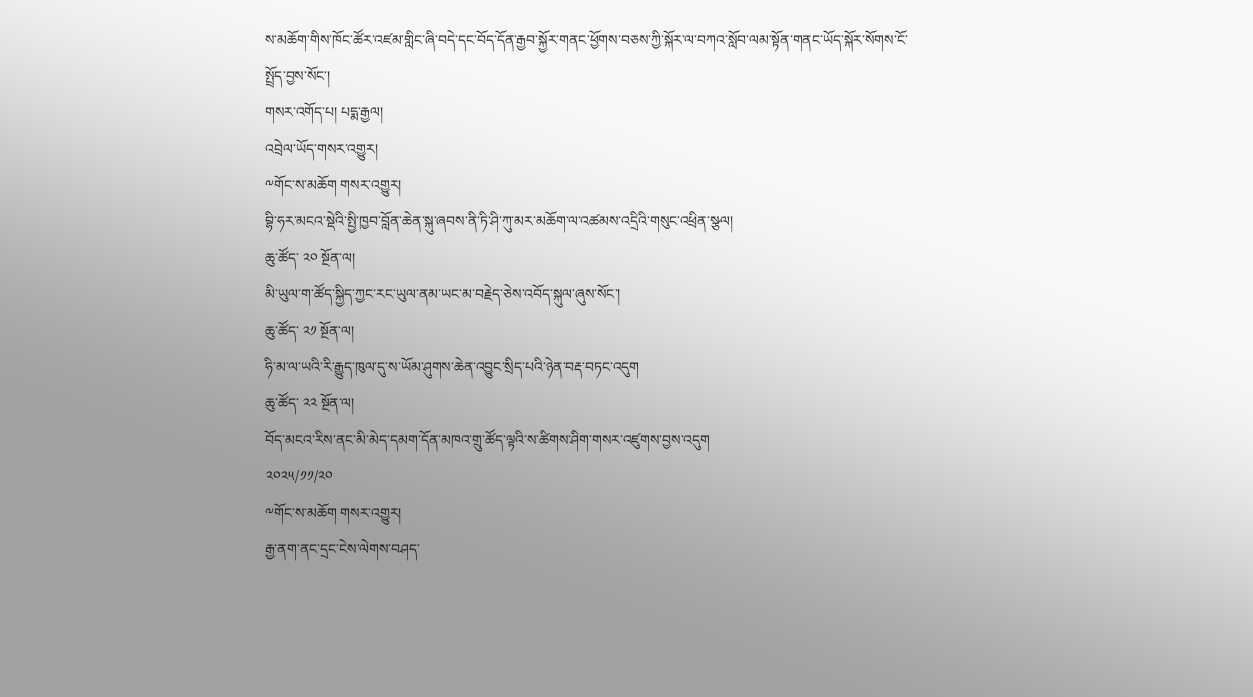ས་མཆོག་གིས་ཁོང་ཚོར་འཛམ་གླིང་ཞི་བདེ་དང་བོད་དོན་རྒྱབ་སྐྱོར་གནང་ཕྱོགས་བཅས་ཀྱི་སྐོར་ལ་བཀའ་སློབ་ལམ་སྟོན་གནང་ཡོད་སྐོར་སོགས་ངོ་སྤྲོད་བྱས་སོང་།
གསར་འགོད་པ། པདྨ་རྒྱལ།
འབྲེལ་ཡོད་གསར་འགྱུར།
༸གོང་ས་མཆོག གསར་འགྱུར།
བྷི་ཧར་མངའ་སྡེའི་སྤྱི་ཁྱབ་བློན་ཆེན་སྐུ་ཞབས་ནི་ཏི་ཤི་ཀུ་མར་མཆོག་ལ་འཚམས་འདྲིའི་གསུང་འཕྲིན་སྩལ།
ཆུ་ཚོད་ ༢༠ སྔོན་ལ།
མི་ཡུལ་ག་ཚོད་སྐྱིད་ཀྱང་རང་ཡུལ་ནམ་ཡང་མ་བརྗེད་ཅེས་འབོད་སྐུལ་ཞུས་སོང་།
ཆུ་ཚོད་ ༢༡ སྔོན་ལ།
ཧི་མ་ལ་ཡའི་རི་རྒྱུད་ཁུལ་དུ་ས་ཡོམ་ཤུགས་ཆེན་འབྱུང་སྲིད་པའི་ཉེན་བརྡ་བཏང་འདུག
ཆུ་ཚོད་ ༢༢ སྔོན་ལ།
བོད་མངའ་རིས་ནང་མི་མེད་དམག་དོན་མཁའ་གྲུ་ཚོད་ལྟའི་ས་ཚིགས་ཤིག་གསར་འཛུགས་བྱས་འདུག
༢༠༢༥/༡༡/༢༠
༸གོང་ས་མཆོག གསར་འགྱུར།
རྒྱ་ནག་ནང་དྲང་ངེས་ལེགས་བཤད་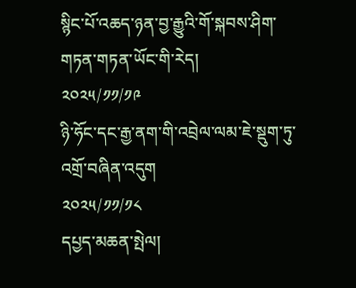སྙིང་པོ་འཆད་ཉན་བྱ་རྒྱུའི་གོ་སྐབས་ཤིག་གཏན་གཏན་ཡོང་གི་རེད།
༢༠༢༥/༡༡/༡༩
ཉི་ཧོང་དང་རྒྱ་ནག་གི་འབྲེལ་ལམ་ཇེ་སྡུག་ཏུ་འགྲོ་བཞིན་འདུག
༢༠༢༥/༡༡/༡༨
དཔྱད་མཆན་སྤེལ།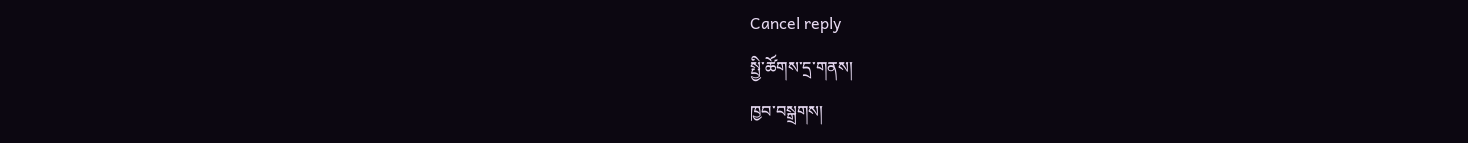Cancel reply
སྤྱི་ཚོགས་དྲ་གནས།
ཁྱབ་བསྒྲགས།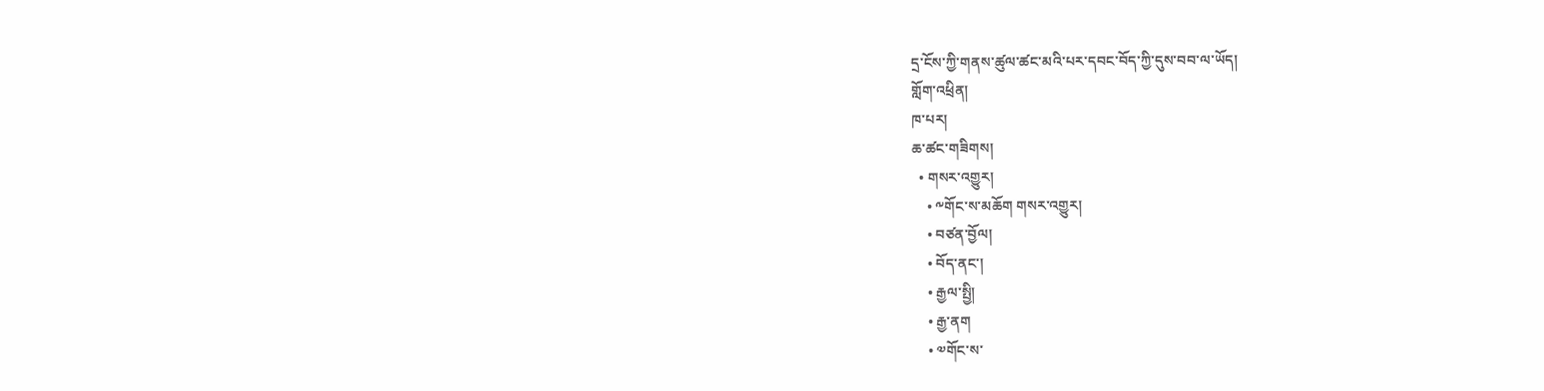དྲ་ངོས་ཀྱི་གནས་ཚུལ་ཚང་མའི་པར་དབང་བོད་ཀྱི་དུས་བབ་ལ་ཡོད།
གློག་འཕྲིན།
ཁ་པར།
ཆ་ཚང་གཟིགས།
  • གསར་འགྱུར།
    • ༸གོང་ས་མཆོག གསར་འགྱུར།
    • བཙན་བྱོལ།
    • བོད་ནང་།
    • རྒྱལ་སྤྱི།
    • རྒྱ་ནག
    • ༧གོང་ས་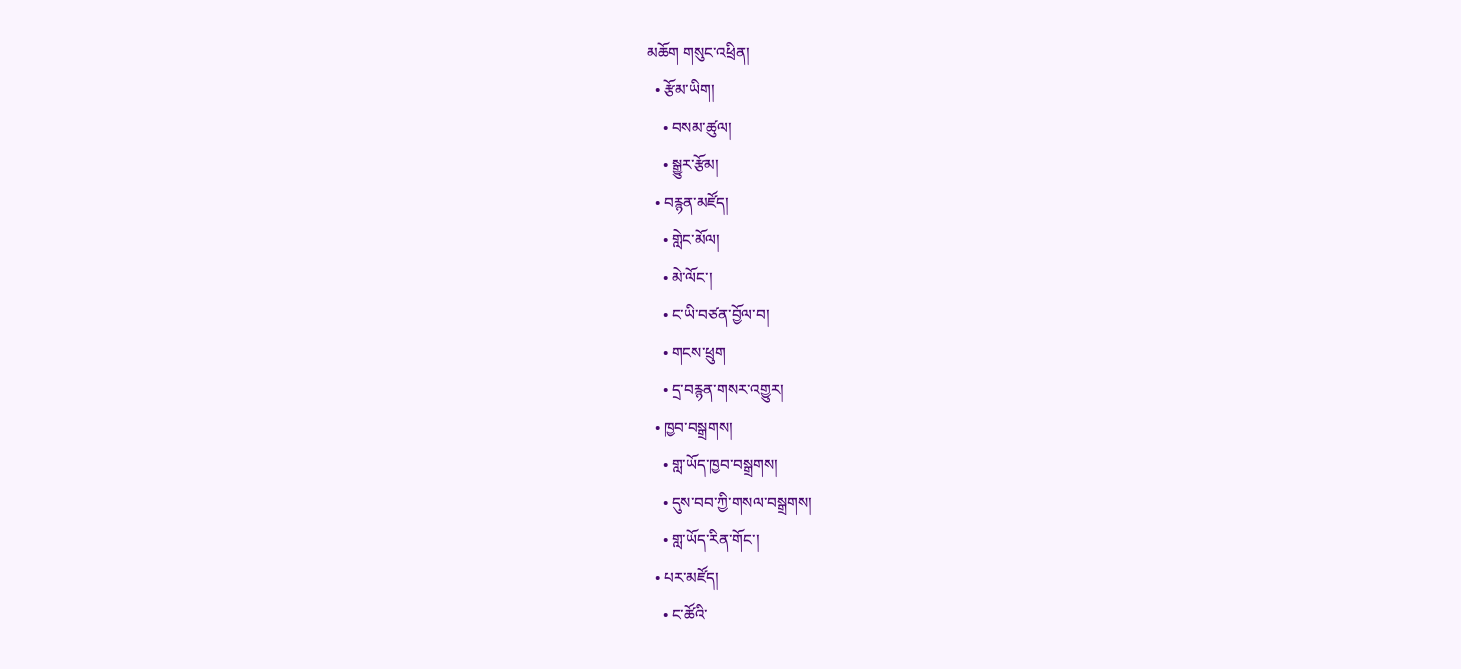མཆོག གསུང་འཕྲིན།
  • རྩོམ་ཡིག།
    • བསམ་ཚུལ།
    • སྒྱུར་རྩོམ།
  • བརྙན་མཛོད།
    • གླེང་མོལ།
    • མེ་ལོང་།
    • ང་ཡི་བཙན་བྱོལ་བ།
    • གངས་ཕྲུག
    • དྲ་བརྙན་གསར་འགྱུར།
  • ཁྱབ་བསྒྲགས།
    • གླ་ཡོད་ཁྱབ་བསྒྲགས།
    • དུས་བབ་ཀྱི་གསལ་བསྒྲགས།
    • གླ་ཡོད་རིན་གོང་།
  • པར་མཛོད།
    • ང་ཚོའི་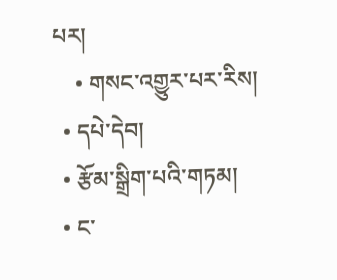པར།
    • གསང་འགྱུར་པར་རིས།
  • དཔེ་དེབ།
  • རྩོམ་སྒྲིག་པའི་གཏམ།
  • ང་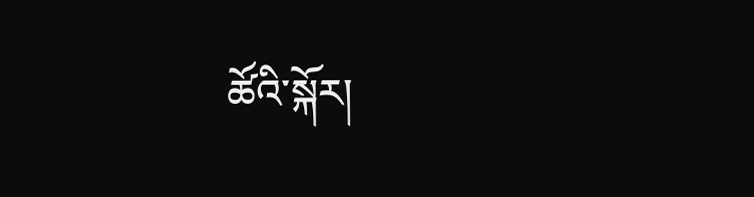ཚོའི་སྐོར།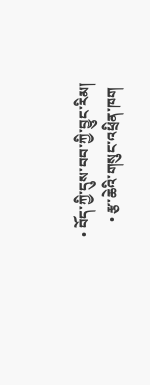• བོད་ཀྱི་དུས་བབ་ཀྱི་བྱུང་རིམ།
    • རྩ་ཆེའི་གསུང་འཕྲིན་ཁག